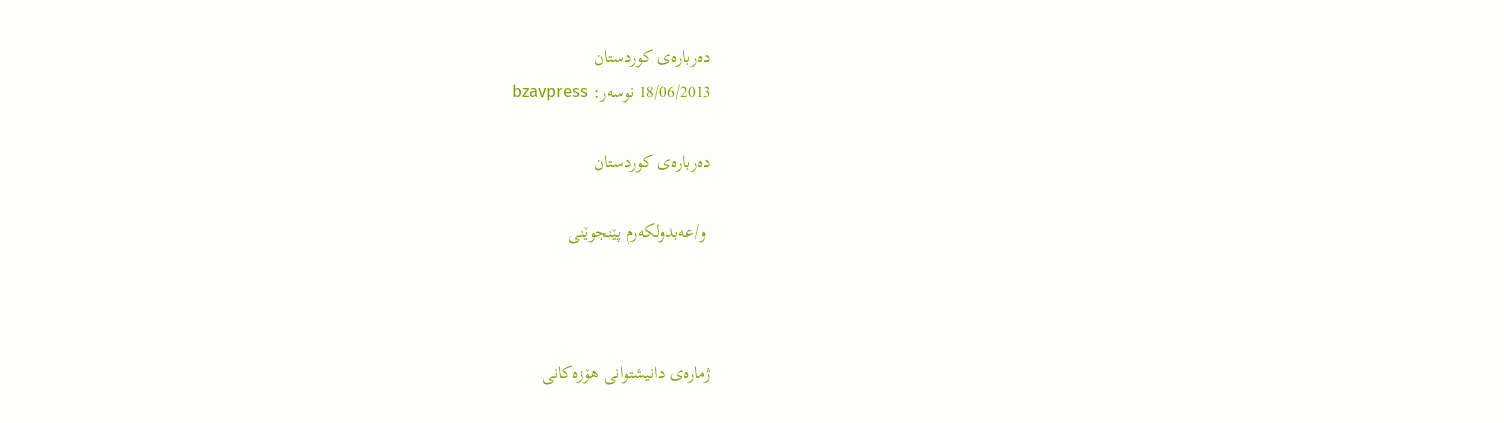ده‌‌رباره‌‌ی كوردستان
18/06/2013 نوسەر: bzavpress

ده‌‌رباره‌‌ی كوردستان

 و/عەبدولکەرم پێنجوێنی



ژماره‌‌ی دانیشتوانى هۆزه‌‌كانى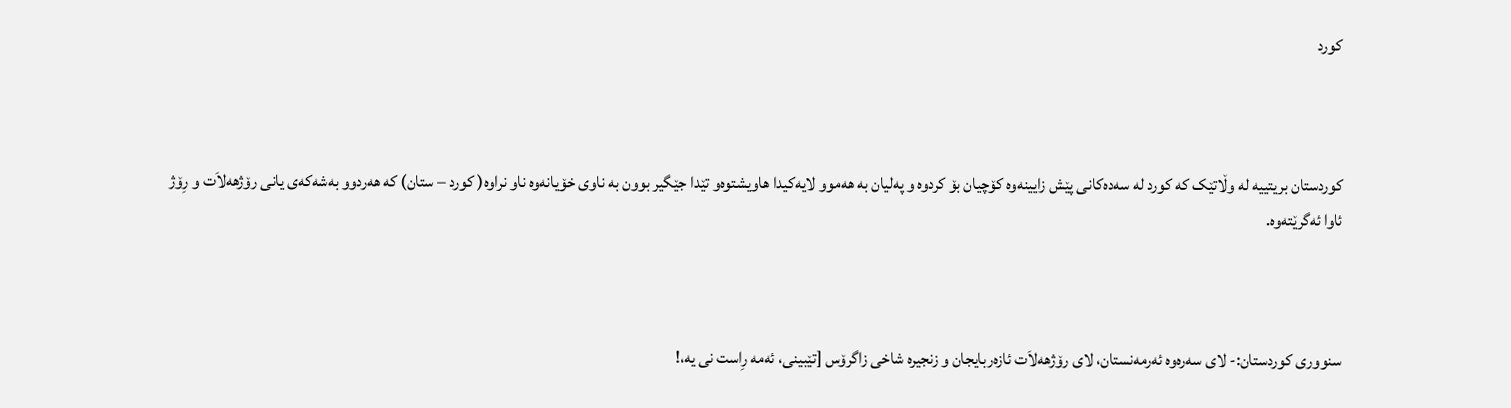كورد



كوردستان بریتییه‌‌ له‌‌ وڵاتێک كه‌‌ كورد له‌‌ سه‌‌ده‌‌كانى پێش زایینه‌‌وه‌ كۆچیان بۆ كردوه‌‌ و په‌‌لیان به‌‌ هه‌‌موو لایه‌‌كیدا هاویشتوه‌‌و تێدا جێگیر بوون به‌‌ ناوی خۆیانه‌‌وه‌‌ ناو نراوه‌‌( كورد – ستان) كه‌‌ هه‌‌ردوو به‌‌شه‌‌كه‌‌ی یانى رۆژهه‌لاَت و رِۆژ ئاوا ئه‌‌گرێته‌‌وه‌‌.



سنووری كوردستان:- لای سه‌‌ره‌‌وه‌‌ ئه‌‌رمه‌‌نستان، لای رۆژهه‌لاَت ئازه‌‌ربایجان و زنجیره‌‌ شاخى زاگرۆس [تێبینى، ئه‌‌مه‌‌ رِاست نى یه‌‌،!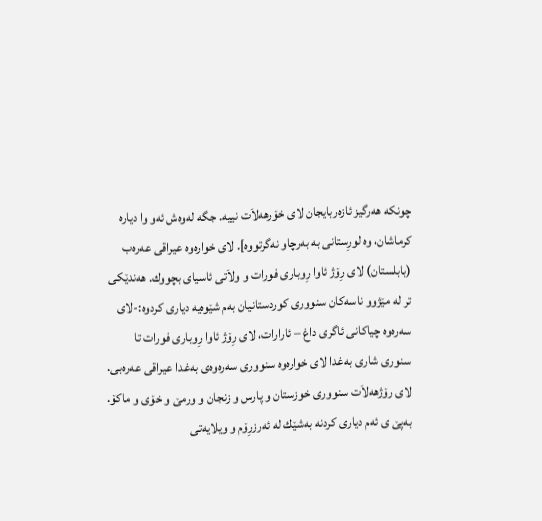چونكه‌‌ هه‌‌رگیز ئازه‌‌ربایجان لای خۆرهه‌‌لاَت نییه‌‌. جگه‌‌ له‌‌وه‌‌ش ئه‌‌و وا دیاره‌‌ كرماشان، وه‌‌ لورِستانى به‌‌ به‌‌رچاو نه‌‌گرتووه‌‌]. لای خواره‌‌وه‌‌ عیراقى عه‌‌ره‌ب (بابلستان) لای رِۆژ ئاوا رِوباری فورات و ولاَتى ئاسیای بچووك. هه‌‌ندێكی تر له‌‌ مێژوو ناسه‌‌كان سنووری كوردستانیان به‌‌م شێوه‌‌یه‌‌ دیاری كردوه‌‌:-لای سه‌‌ره‌‌وه‌ چیاكانى ئاگری داغ – ئارارات، لای رِۆژ ئاوا رِوباری فورات تا سنوری شاری به‌‌غدا لای خواره‌‌وه‌‌ سنووری سه‌‌ره‌وه‌ی به‌‌غدا عیراقى عه‌‌ره‌‌بى. لای رۆژهه‌لاَت سنووری خوزستان و پارس و زنجان و ورمێ و خۆی و ماكۆ. به‌‌پێ ی ئه‌‌م دیاری كردنه‌‌ به‌‌شێك له‌‌ ئه‌رز‌رِۆم و ویلایه‌‌تى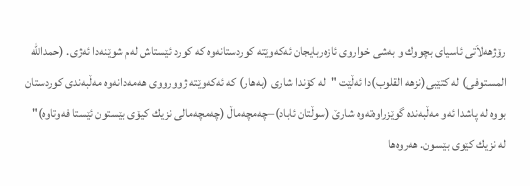رۆژهه‌لاَتى ئاسیای بچووك و به‌‌شى خواروی ئازه‌‌ربایجان ئه‌‌كه‌‌وێته‌‌ كوردستانه‌‌وه‌‌ كه‌‌ كورد ئێستاش له‌م شوێنه‌‌دا ئه‌‌ژی. (حمدالله المستوفى) له‌‌ كتێبى(نزهه‌ القلوب)دا ئه‌‌ڵێت "له‌‌ كۆندا شاری (به‌‌هار) كه‌‌ ئه‌‌كه‌‌وێته‌‌ ژوورووی هه‌‌مه‌‌دانه‌‌وه‌‌ مه‌‌ڵبه‌‌ندی كوردستان بووه‌‌ له‌‌ پاشدا ئه‌‌و مه‌‌ڵبه‌‌نده‌‌ گوێزراوه‌‌ته‌وه‌‌ شارێ (سوڵتان ئاباد)–چه‌‌مچه‌‌ماڵ (چه‌‌مچه‌‌مالى نزیك كیۆی بێستون ئێستا فه‌‌وتاوه‌‌)" له‌‌ نزیك كێوی بێسون. هه‌‌روه‌ها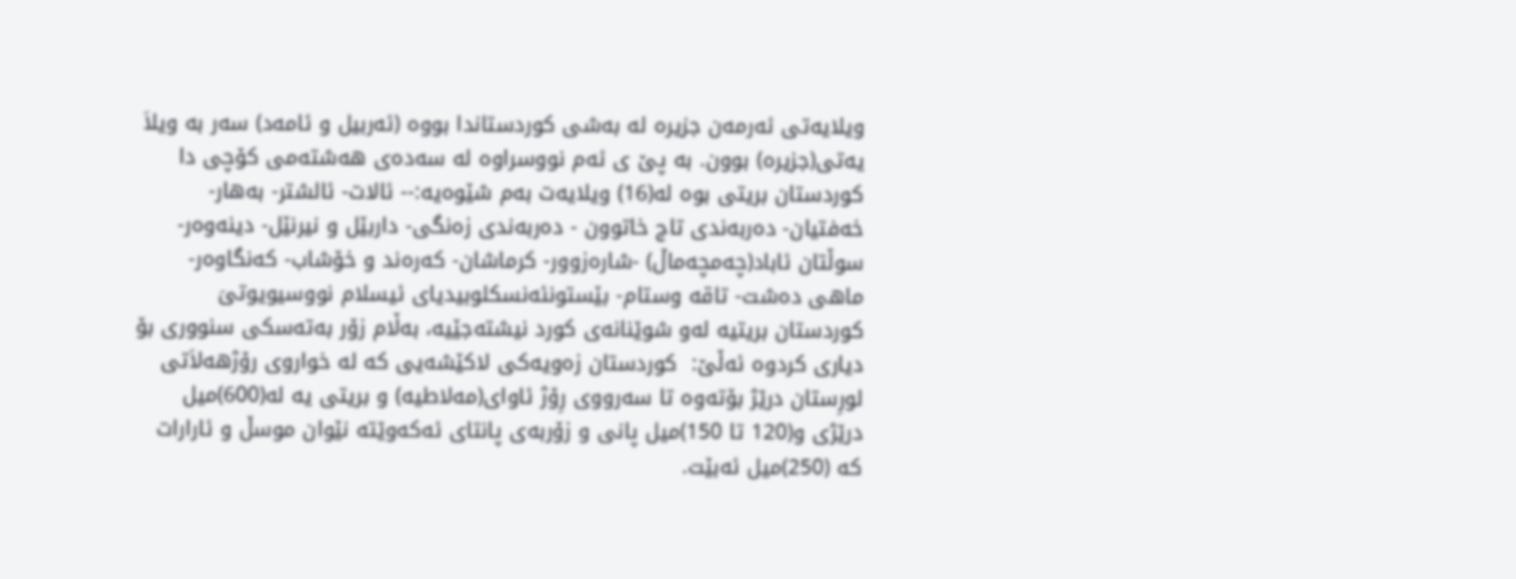ویلایه‌‌تى ئه‌‌رمه‌‌ن جزیره‌‌ له‌‌ به‌‌شى كوردستاندا بووه‌‌ (ئه‌‌ربیل و ئامه‌‌د) سه‌‌ر به‌‌ ویلاَ یه‌‌تى(جزیره‌‌) بوون. به‌‌ پێ ی ئه‌‌م نووسراوه‌‌ له‌‌ سه‌‌ده‌‌ی هه‌‌شته‌‌مى كۆچی دا كوردستان بریتى بوه‌‌ له‌‌(16) ویلایه‌‌ت به‌‌م شێوه‌‌یه‌‌:-- ئالات- ئالشتر- به‌هار- خه‌‌فتیان- ده‌‌ربه‌‌ندی تاج خاتوون - ده‌‌ربه‌‌ندی زه‌‌نگی- داربێل و نیرنێل- دینه‌‌وه‌‌ر- سوڵتان ئاباد(چه‌مچه‌‌ماڵ) -شاره‌زوور- كرماشان- كه‌‌ره‌‌ند و خۆشاب- كه‌‌نگاوه‌‌ر- ماهی ده‌‌شت- تاقه‌‌ وستام- بێستونئه‌‌نسكلوبیدیای ئیسلام نووسیویوتىَ كوردستان بریتیه‌ له‌و شوێنانه‌ی کورد نیشته‌جێیه‌، به‌ڵام زۆر به‌ته‌سکی سنووری بۆ دیاری كردوه‌‌ ئه‌‌ڵێ:  کوردستان زه‌‌ویه‌كی لاكێشه‌یى كه‌‌ له‌‌ خواروی رۆژهه‌لاَتى لورِستان درێژ بۆته‌‌وه‌‌ تا سه‌‌رووی رِۆژ ئاوای(مه‌‌لاطیه) و بریتى یه‌‌ له‌‌(600)میل درێژی و(120 تا 150)میل پانی و زۆربه‌‌ی پانتای ئه‌‌كه‌‌وێته‌‌ نێوان موسڵ و ئارارات كه‌‌ (250)میل ئه‌‌بێت.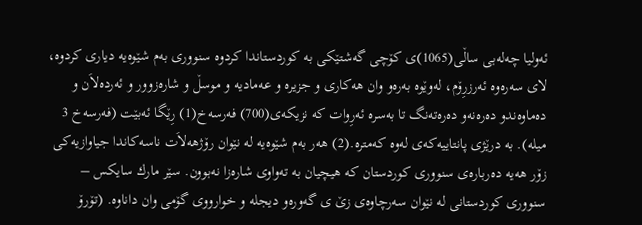ئه‌‌ولیا چه‌‌له‌‌بى ساڵی(1065)ی كۆچی گه‌‌شتێكى به‌‌ كوردستاندا كردوه‌‌ سنووری به‌‌م شێوه‌‌یه‌‌ دیاری كردوه‌‌، لای سه‌‌ره‌وه‌‌ ئه‌‌رزرِۆم، له‌‌وێوه‌‌ به‌‌ره‌‌و وان هه‌‌كاری و جزیره‌‌ و عه‌‌مادیه ‌‌و موسڵ و شاره‌‌زوور و ئه‌رده‌لاَن و ده‌‌ماوه‌‌ندو ده‌‌ره‌‌نه‌‌و ده‌‌ره‌ته‌نگ تا به‌‌سره‌‌ ئه‌‌رِوات كه‌‌ نزیكه‌‌ی(700) فه‌رسه‌‌خ(1) رِێگا ئه‌‌بێت (فه‌‌رسه‌‌خ 3 میله‌‌). به‌‌ درێژی پانتاییه‌‌كه‌‌ی له‌‌وه‌‌ كه‌‌متره‌‌.(2) هه‌‌ر به‌‌م شێوه‌‌یه‌‌ له‌‌ نێوان رۆژهه‌لاَت ناسه‌‌كاندا جیاوازیه‌‌كی زۆر هه‌‌یه‌‌ ده‌‌رباره‌‌ی سنووری كوردستان كه‌‌ هیچیان به‌‌ ته‌‌واوی شاره‌‌زا نه‌‌بوون. سێر مارك سایكس – سنووری كوردستانى له‌‌ نێوان سه‌‌رچاوه‌‌ی زێ ی گه‌‌وره‌‌و دیجله‌‌ و خوارووی گۆمى وان داناوه‌‌. (تۆرۆ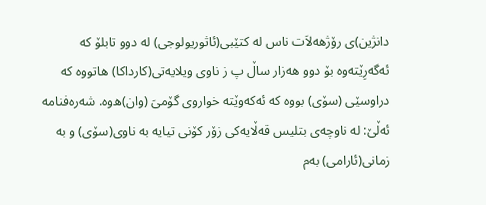دانژین)ی رۆژهه‌لاَت ناس له‌‌ كتێبى(ئاثوریولوجى) له‌‌ دوو تابلۆ كه‌‌ ئه‌‌گه‌‌رِێته‌‌وه‌‌ بۆ دوو هه‌‌زار ساڵ پ ز ناوی ویلایه‌تى(كارداكا) هاتووه‌‌ كه‌‌ دراوسێی (سۆی) بووه‌‌ كه‌‌ ئه‌‌كه‌‌وێته‌‌ خواروی گۆمىَ (وان)ه‌‌وه‌‌. شه‌‌ره‌فنامه‌ ئه‌‌ڵێ: له‌‌ ناوچه‌‌ی بتلیس قه‌ڵایه‌كی زۆر كۆنى تیایه‌‌ به‌‌ ناوی(سۆی) و به‌‌ زمانى(ئارامى) به‌‌م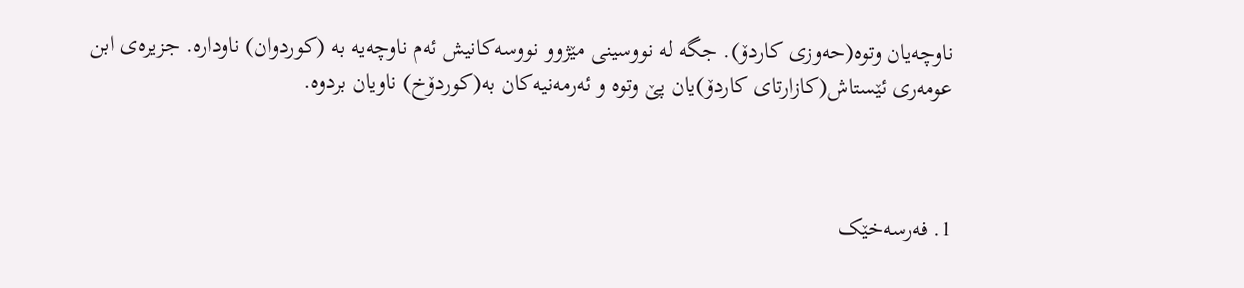ناوچه‌‌یان وتوه‌‌(حه‌‌وزی كاردۆ). جگه‌‌ له‌‌ نووسینى مێژوو نووسه‌‌كانیش ئه‌‌م ناوچه‌‌یه‌‌ به‌‌ (كوردوان) ناوداره‌‌. جزیره‌‌ی ابن عو‌‌مه‌‌ری ئێستاش(كازارتای كاردۆ)یان پێ وتوه‌‌ و ئه‌‌رمه‌‌نیه‌كان به‌‌(كوردۆخ) ناویان بردوه‌‌.



1. فه‌رسه‌خێک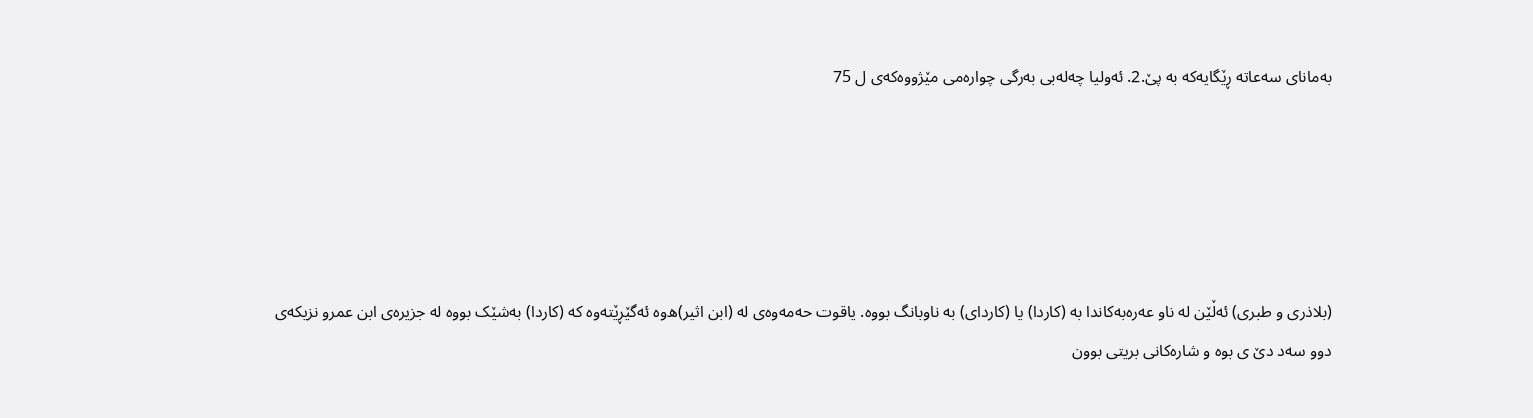به‌مانای سه‌عاته‌ ڕێگایه‌که‌ به‌ پێ.2. ئه‌ولیا چه‌له‌بی به‌رگی چواره‌می مێژووه‌که‌ی ل 75





(بلاذری و طبری) ئه‌‌ڵێن له‌‌ ناو عه‌‌ره‌‌به‌‌كاندا به ‌‌(كاردا) یا (كاردای) به‌ ناوبانگ بووه‌‌. یاقوت حه‌‌مه‌‌وه‌‌ی له‌ (ابن اثیر)ه‌وه‌ ئه‌گێڕێته‌وه‌ که‌ (کاردا) به‌شێک بووه‌ له‌ جزیره‌ی ابن عمرو نزیكه‌‌ی دوو سه‌‌د دێ ی بوه ‌‌و شاره‌‌كانى بریتى بوون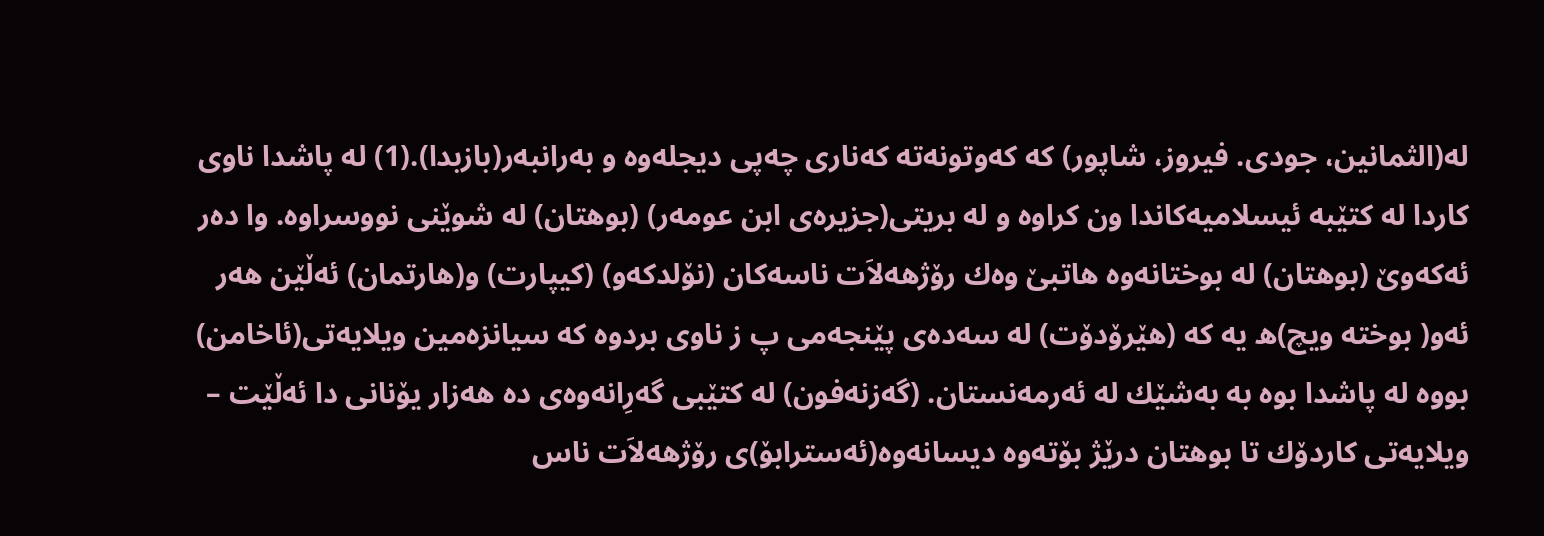له‌‌(الثمانین، جودی. فیروز، شاپور) كه‌‌ كه‌‌وتونه‌‌ته‌‌ كه‌‌ناری چه‌‌پی دیجله‌‌وه ‌‌و به‌‌رانبه‌‌ر(بازبدا).(1) له‌‌ پاشدا ناوی كاردا له‌‌ كتێبه‌‌ ئیسلامیه‌‌كاندا ون كراوه‌‌ و له‌‌ بریتى(جزیره‌‌ی ابن عومه‌‌ر) (بوهتان) له‌‌ شوێنى نووسراوه‌‌. وا ده‌‌ر ئه‌‌كه‌‌وێ (بوهتان) له‌‌ بوختانه‌‌وه‌‌ هاتبێ وه‌‌ك رۆژهه‌لاَت ناسه‌‌كان (نۆلدكه‌‌و) (كیپارت) و(هارتمان) ئه‌‌ڵێن هه‌‌ر ئه‌‌و( بوخته‌‌ ویچ)ه‌‌ یه‌‌ كه ‌‌(هێرۆدۆت) له‌‌ سه‌‌ده‌‌ی پێنجه‌‌مى پ ز ناوی بردوه‌‌ كه‌‌ سیانزه‌‌مین ویلایه‌تى(ئاخامن) بووه‌‌ له‌‌ پاشدا بوه‌‌ به‌‌ به‌‌شێك له‌‌ ئه‌‌رمه‌‌نستان. (گه‌‌زنه‌‌فون) له‌‌ كتێبى گه‌‌رِانه‌‌وه‌‌ی ده‌‌ هه‌‌زار یۆنانى دا ئه‌‌ڵێت – ویلایه‌‌تى كاردۆك تا بوهتان درێژ بۆته‌‌وه‌‌ دیسانه‌‌وه‌‌(ئه‌‌سترابۆ)ی رۆژهه‌لاَت ناس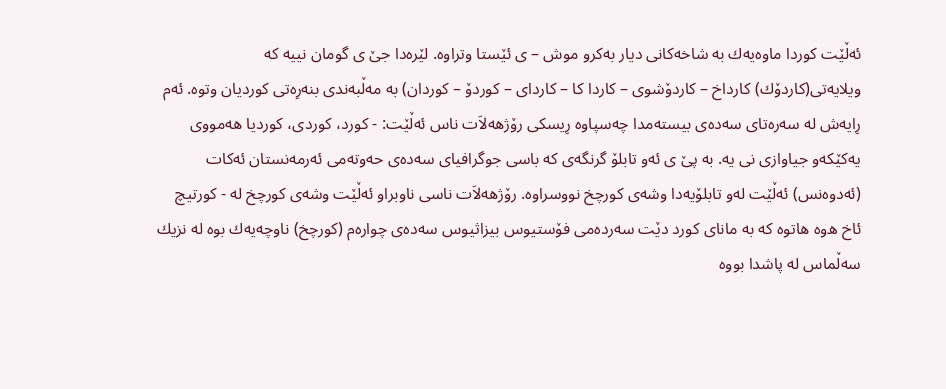ئه‌‌ڵێت كوردا ماوه‌‌یه‌‌ك به‌‌ شاخه‌‌كانى دیار به‌‌كرو موش – ی ئێستا وتراوه‌‌. لێره‌‌دا جێ ی گومان نییه‌‌ كه‌‌ ویلایه‌‌تى(كاردۆك) كارداخ – كاردۆشوی – كاردا كا – كاردای – كوردۆ – كوردان) به‌‌ مه‌‌ڵبه‌‌ندی بنه‌‌رِه‌‌تى كوردیان وتوه‌‌. ئه‌‌م رِایه‌‌ش له‌‌ سه‌‌ره‌‌تای سه‌‌ده‌‌ی بیسته‌‌مدا چه‌سپاوه‌‌ رِیسكى رۆژهه‌لاَت ناس ئه‌‌ڵێت: - كورد، كوردی، كوردیا هه‌‌مووی یه‌‌كێكه‌‌و جیاوازی نى یه‌‌. به‌‌ پێ ی ئه‌‌و تابلۆ گرنگه‌‌ی كه‌‌ باسى جوگرافیای سه‌‌ده‌‌ی حه‌‌وته‌‌مى ئه‌‌رمه‌‌نستان ئه‌‌كات (ئه‌‌دوه‌‌نس) ئه‌‌ڵێت له‌‌و تابلۆیه‌‌دا وشه‌‌ی كورچخ نووسراوه‌‌. رۆژهه‌لاَت ناسى ناوبراو ئه‌‌ڵێت وشه‌‌ی كورچخ له‌‌ - كورتیچ ئاخ ه‌‌وه‌‌ هاتوه‌‌ كه‌‌ به‌‌ مانای كورد دێت سه‌‌رده‌‌مى فۆستیوس بیزاثیوس سه‌‌ده‌‌ی چواره‌‌م (كورچخ) ناوچه‌‌یه‌‌ك بوه‌‌ له‌‌ نزیك سه‌‌ڵماس له‌‌ پاشدا بووه‌‌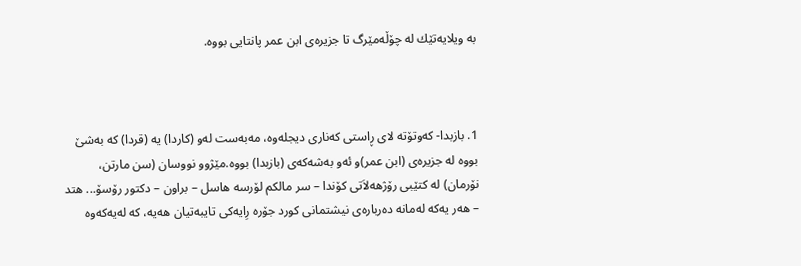به‌‌ ویلایه‌‌تێك له‌‌ چۆڵه‌‌مێرگ تا جزیره‌‌ی ابن عمر پانتایی بووه‌‌.



1. بازبدا- که‌وتۆته‌ لای ڕاستی که‌ناری دیجله‌وه‌، مه‌به‌ست له‌و (کاردا) یه‌ (قردا) که‌ به‌شێ بووه‌ له‌ جزیره‌ی (ابن عمر)و ئه‌و به‌شه‌که‌ی (بازبدا) بووه‌.مێژوو نووسان (سن مارتن، نۆرمان) له‌‌ كتێبى رۆژهه‌لاَتى كۆندا – سر مالكم لۆرسه‌‌ هاسل – براون – دكتور رۆسۆ... هتد – هه‌‌ر یه‌‌كه‌‌ له‌‌مانه‌‌ ده‌‌رباره‌‌ی نیشتمانى كورد جۆره‌‌ رِایه‌‌كی تایبه‌‌تیان هه‌‌یه‌‌، كه‌‌ له‌‌یه‌‌كه‌‌وه‌‌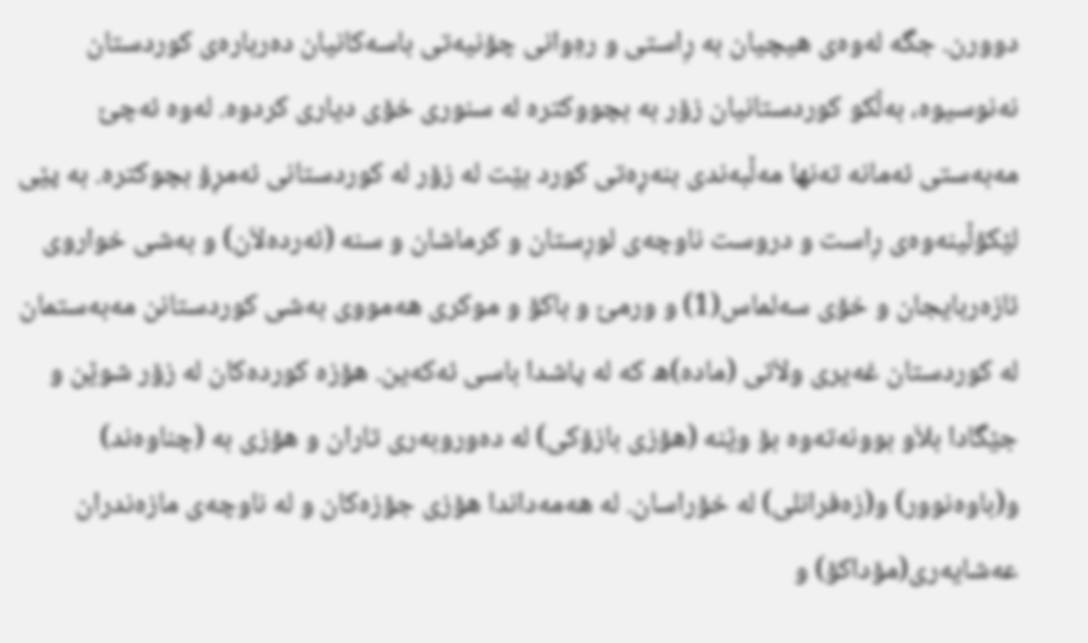دوورن. جگه‌‌ له‌وه‌‌ی هیچیان به‌‌ رِاستى و ره‌ِوانى چۆنیه‌‌تى باسه‌‌كانیان ده‌‌رباره‌‌ی كوردستان نه‌‌نوسیوه،‌‌ به‌‌ڵكو كوردستانیان زۆر به‌‌ بچووكتره له‌ سنوری خۆی دیاری کردوه‌‌‌. له‌وه‌ ئه‌چێ مه‌به‌ستی ئه‌مانه‌ ته‌نها مه‌ڵبه‌ندی بنه‌ڕه‌تی کورد بێت له‌ زۆر له‌ کوردستانی ئه‌مڕۆ بچوکتره‌. به‌‌ پێی لێكۆڵینه‌‌وه‌‌ی رِاست و دروست ناوچه‌‌ی لورِستان و كرماشان و سنه‌‌ (ئه‌رده‌لاَن) و به‌شى خواروی ئازه‌‌ربایجان و خۆی سه‌‌لماس(1) و ورمێ و باكۆ و موكری هه‌‌مووی به‌‌شى كوردستانن مه‌‌به‌‌ستمان له‌‌ كوردستان غه‌‌یری ولاَتى (ماده‌‌)ه‌‌ كه‌‌ له‌‌ پاشدا باسى ئه‌‌كه‌‌ین. هۆزه‌‌ كورده‌‌كان له‌‌ زۆر شوێن و جێگادا بلاَو بوونه‌‌ته‌‌وه‌‌ بۆ وێنه‌‌ (هۆزی بازۆكی) له‌‌ ده‌‌وروبه‌‌ری تاران و هۆزی به ‌‌(چناوه‌‌ند) و(باوه‌‌نوور) و(زه‌‌فرانلى) له‌ خۆراسان. له‌‌ هه‌‌مه‌‌داندا هۆزی جۆزه‌‌كان و له‌‌ ناوچه‌‌ی مازه‌‌ندران عه‌‌شایه‌‌ری(مۆداكۆ) و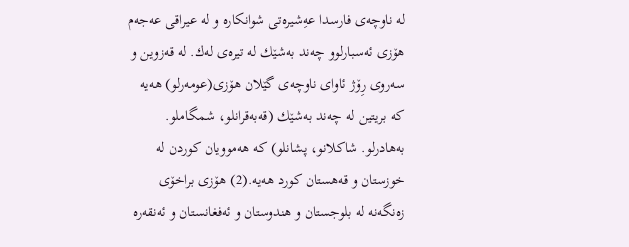له‌‌ ناوچه‌‌ی فارسدا عه‌‌ِشیره‌‌تى شوانكاره ‌‌و له‌‌ عیراقى عه‌‌جه‌‌م هۆزی ئه‌‌سبارلوو چه‌‌ند به‌‌شێك له‌‌ تیره‌‌ی له‌‌ك. له‌‌ قه‌‌زوین و سه‌ر‌وی رِۆژ ئاوای ناوچه‌‌ی گێلان هۆزی(عومه‌‌رلو) هه‌‌یه‌‌ كه‌‌ بریتین له‌‌ چه‌‌ند به‌‌شێك (قه‌‌به‌‌قرانلو، شمگاملو. به‌‌هادرلو. شاكلانو، پشانلو) که‌ هه‌‌موویان كوردن له‌‌ خوزستان و قه‌‌هستان كورد هه‌‌یه‌‌.(2) هۆزی براخۆی زه‌‌نگه‌‌نه‌‌ له‌‌ بلوجستان و هندوستان و ئه‌‌فغانستان و ئه‌‌نقه‌‌ره‌‌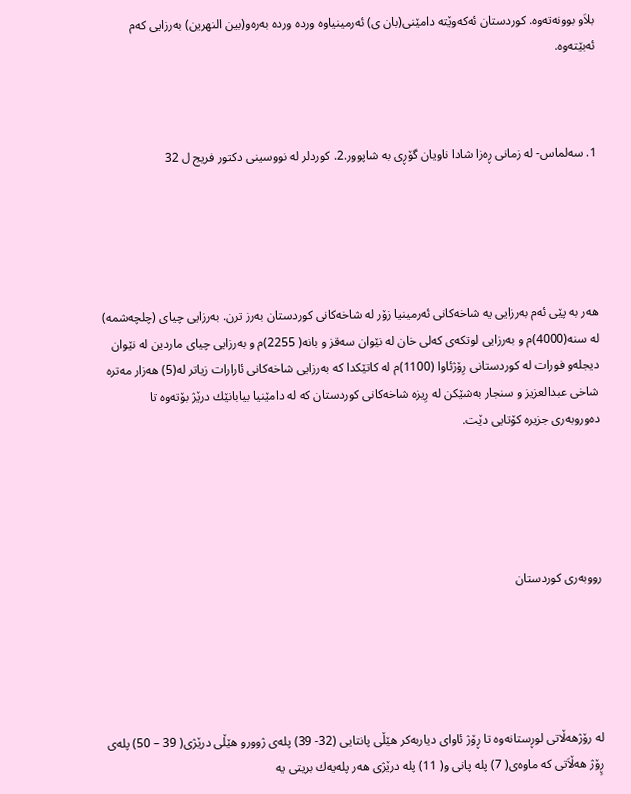بلاَو بوونه‌‌ته‌‌وه‌‌. كوردستان ئه‌‌كه‌‌وێته‌‌ دامێنى(بان ی) ئه‌‌رمینیاوه‌‌ ورده‌‌ ورده‌‌ به‌‌ره‌‌و(بین النهرین) به‌‌رزایی كه‌‌م ئه‌بێته‌‌وه‌‌.



1. سه‌لماس- له‌ زمانی ڕه‌زا شادا ناویان گۆڕی به‌ شاپوور.2. کوردلر له‌ نووسینی دکتور فریج ل 32





هه‌‌ر به‌‌ پێی ئه‌‌م به‌‌رزایی یه‌ شاخه‌کانی ئه‌رمینیا زۆر له‌ شاخه‌کانی کوردستان به‌رز ترن. به‌رزایی چیای (چلچه‌‌شمه‌‌) له‌‌ سنه‌‌(4000)م و به‌‌رزایی لوتكه‌‌ی كه‌‌لى خان له‌‌ نێوان سه‌‌قز و بانه‌‌( 2255)م و به‌‌رزایی چیای ماردین له‌‌ نێوان دیجله‌‌و فورات له‌‌ كوردستانى رِۆژئاوا (1100)م له‌‌ كاتێكدا كه‌‌ به‌‌رزایی شاخه‌‌كانى ئارارات زیاتر له‌‌(5) هه‌‌زار مه‌‌تره‌‌ شاخى عبدالعزیز و سنجار به‌‌شێكن له‌‌ رِیزه‌‌ شاخه‌‌كانى كوردستان كه‌‌ له‌‌ دامێنیا بیابانێك درێژ بۆته‌‌وه‌‌ تا ده‌‌وروبه‌‌ری جزیره‌‌ كۆتایی دێت.





رووبه‌‌ری كوردستان





له‌‌ رۆژهه‌ڵاتى لوڕستانه‌‌وه‌‌ تا ڕۆژ ئاوای دیاربه‌‌كر هێڵى پانتایی (32- 39) پله‌‌ی ژوورو هێڵى درێژی( 39 – 50) پله‌‌ی ڕِۆژ هه‌‌ڵاَتى كه‌‌ ماوه‌‌ی( 7) پله‌‌ پانى و( 11) پله‌‌ درێژی هه‌‌ر پله‌‌یه‌‌ك بریتى یه‌‌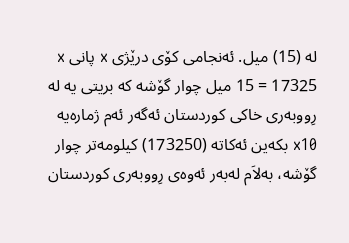له ‌‌(15) میل. ئه‌‌نجامى كۆی درێژی x پانى x 15 = 17325 میل چوار گۆشه‌‌ كه‌‌ بریتى یه‌ له‌ رِووبه‌‌ری خاكی كوردستان ئه‌‌گه‌‌ر ئه‌‌م ژماره‌‌یه‌‌ x10 بكه‌‌ین ئه‌‌كاته‌‌ (173250) كیلومه‌‌تر چوار گۆشه‌‌، به‌‌لاَم له‌‌به‌‌ر ئه‌‌وه‌‌ی رِووبه‌‌ری كوردستان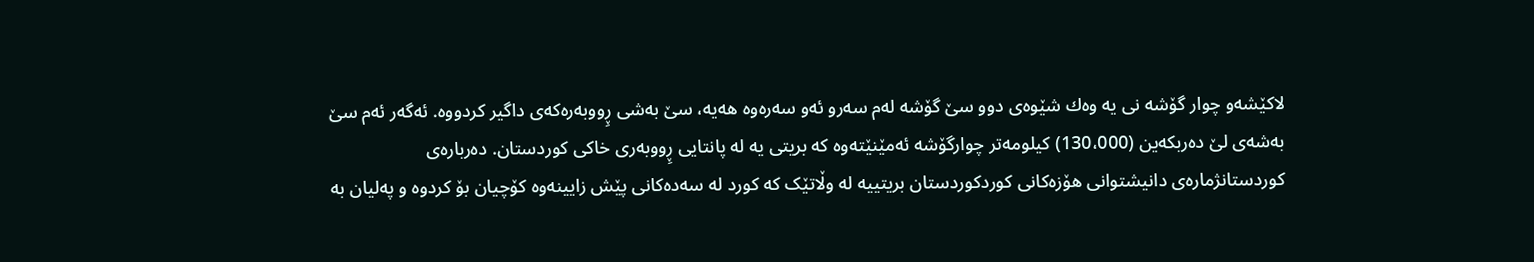لاكێشه‌‌و چوار گۆشه‌‌ نى یه‌‌ وه‌‌ك شێوه‌‌ی دوو سێ گۆشه‌‌ له‌‌م سه‌‌رو ئه‌‌و سه‌‌ره‌‌وه‌‌ هه‌‌یه‌‌، سێ به‌‌شى ڕِووبه‌‌ره‌‌كه‌‌ی داگیر كردووه‌‌. ئه‌‌گه‌‌ر ئه‌‌م سێ به‌‌شه‌‌ی لێ ده‌‌ربكه‌‌ین (130،000) كیلومه‌‌تر چوارگۆشه‌‌ ئه‌‌مێنێته‌‌وه‌‌ كه‌‌ بریتى یه‌‌ له‌‌ پانتایی ڕِووبه‌‌ری خاكی كوردستان. ده‌‌رباره‌‌ی كوردستانژماره‌‌ی دانیشتوانى هۆزه‌‌كانى كوردكوردستان بریتییه‌‌ له‌‌ وڵاتێک كه‌‌ كورد له‌‌ سه‌‌ده‌‌كانى پێش زایینه‌‌وه‌ كۆچیان بۆ كردوه‌‌ و په‌‌لیان به‌‌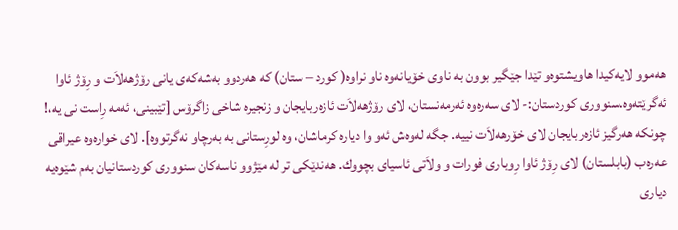هه‌‌موو لایه‌‌كیدا هاویشتوه‌‌و تێدا جێگیر بوون به‌‌ ناوی خۆیانه‌‌وه‌‌ ناو نراوه‌‌( كورد – ستان) كه‌‌ هه‌‌ردوو به‌‌شه‌‌كه‌‌ی یانى رۆژهه‌لاَت و رِۆژ ئاوا ئه‌‌گرێته‌‌وه‌‌.سنووری كوردستان:- لای سه‌‌ره‌‌وه‌‌ ئه‌‌رمه‌‌نستان، لای رۆژهه‌لاَت ئازه‌‌ربایجان و زنجیره‌‌ شاخى زاگرۆس [تێبینى، ئه‌‌مه‌‌ رِاست نى یه‌‌،! چونكه‌‌ هه‌‌رگیز ئازه‌‌ربایجان لای خۆرهه‌‌لاَت نییه‌‌. جگه‌‌ له‌‌وه‌‌ش ئه‌‌و وا دیاره‌‌ كرماشان، وه‌‌ لورِستانى به‌‌ به‌‌رچاو نه‌‌گرتووه‌‌]. لای خواره‌‌وه‌‌ عیراقى عه‌‌ره‌ب (بابلستان) لای رِۆژ ئاوا رِوباری فورات و ولاَتى ئاسیای بچووك. هه‌‌ندێكی تر له‌‌ مێژوو ناسه‌‌كان سنووری كوردستانیان به‌‌م شێوه‌‌یه‌‌ دیاری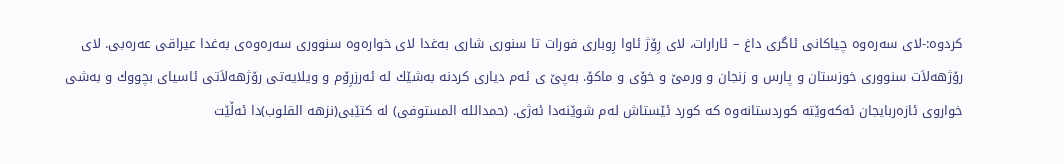كردوه‌‌:-لای سه‌‌ره‌‌وه‌ چیاكانى ئاگری داغ – ئارارات، لای رِۆژ ئاوا رِوباری فورات تا سنوری شاری به‌‌غدا لای خواره‌‌وه‌‌ سنووری سه‌‌ره‌وه‌ی به‌‌غدا عیراقى عه‌‌ره‌‌بى. لای رۆژهه‌لاَت سنووری خوزستان و پارس و زنجان و ورمێ و خۆی و ماكۆ. به‌‌پێ ی ئه‌‌م دیاری كردنه‌‌ به‌‌شێك له‌‌ ئه‌رز‌رِۆم و ویلایه‌‌تى رۆژهه‌لاَتى ئاسیای بچووك و به‌‌شى خواروی ئازه‌‌ربایجان ئه‌‌كه‌‌وێته‌‌ كوردستانه‌‌وه‌‌ كه‌‌ كورد ئێستاش له‌م شوێنه‌‌دا ئه‌‌ژی. (حمدالله المستوفى) له‌‌ كتێبى(نزهه‌ القلوب)دا ئه‌‌ڵێت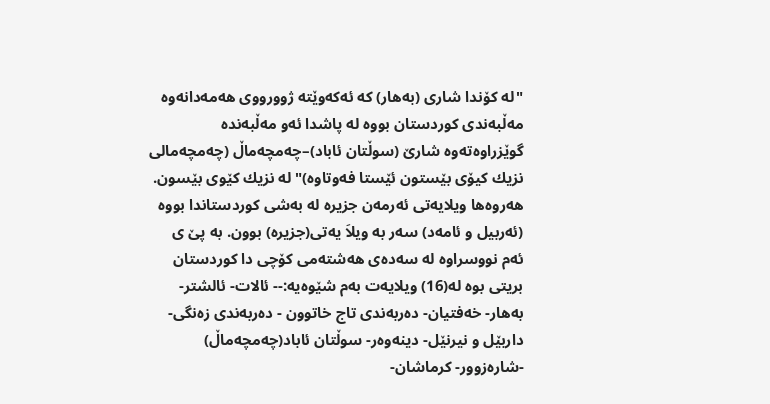"له‌‌ كۆندا شاری (به‌‌هار) كه‌‌ ئه‌‌كه‌‌وێته‌‌ ژوورووی هه‌‌مه‌‌دانه‌‌وه‌‌ مه‌‌ڵبه‌‌ندی كوردستان بووه‌‌ له‌‌ پاشدا ئه‌‌و مه‌‌ڵبه‌‌نده‌‌ گوێزراوه‌‌ته‌وه‌‌ شارێ (سوڵتان ئاباد)–چه‌‌مچه‌‌ماڵ (چه‌‌مچه‌‌مالى نزیك كیۆی بێستون ئێستا فه‌‌وتاوه‌‌)" له‌‌ نزیك كێوی بێسون. هه‌‌روه‌ها ویلایه‌‌تى ئه‌‌رمه‌‌ن جزیره‌‌ له‌‌ به‌‌شى كوردستاندا بووه‌‌ (ئه‌‌ربیل و ئامه‌‌د) سه‌‌ر به‌‌ ویلاَ یه‌‌تى(جزیره‌‌) بوون. به‌‌ پێ ی ئه‌‌م نووسراوه‌‌ له‌‌ سه‌‌ده‌‌ی هه‌‌شته‌‌مى كۆچی دا كوردستان بریتى بوه‌‌ له‌‌(16) ویلایه‌‌ت به‌‌م شێوه‌‌یه‌‌:-- ئالات- ئالشتر- به‌هار- خه‌‌فتیان- ده‌‌ربه‌‌ندی تاج خاتوون - ده‌‌ربه‌‌ندی زه‌‌نگی- داربێل و نیرنێل- دینه‌‌وه‌‌ر- سوڵتان ئاباد(چه‌مچه‌‌ماڵ) -شاره‌زوور- كرماشان-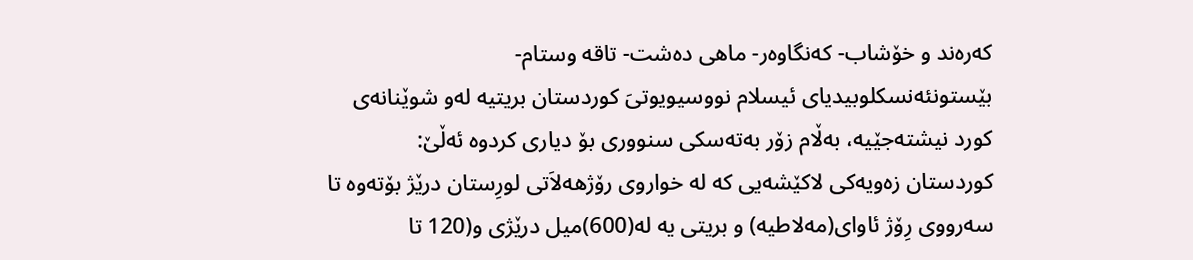كه‌‌ره‌‌ند و خۆشاب- كه‌‌نگاوه‌‌ر- ماهی ده‌‌شت- تاقه‌‌ وستام- بێستونئه‌‌نسكلوبیدیای ئیسلام نووسیویوتىَ كوردستان بریتیه‌ له‌و شوێنانه‌ی کورد نیشته‌جێیه‌، به‌ڵام زۆر به‌ته‌سکی سنووری بۆ دیاری كردوه‌‌ ئه‌‌ڵێ:  کوردستان زه‌‌ویه‌كی لاكێشه‌یى كه‌‌ له‌‌ خواروی رۆژهه‌لاَتى لورِستان درێژ بۆته‌‌وه‌‌ تا سه‌‌رووی رِۆژ ئاوای(مه‌‌لاطیه) و بریتى یه‌‌ له‌‌(600)میل درێژی و(120 تا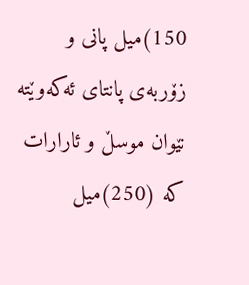150)میل پانی و زۆربه‌‌ی پانتای ئه‌‌كه‌‌وێته‌‌ نێوان موسڵ و ئارارات كه‌‌ (250)میل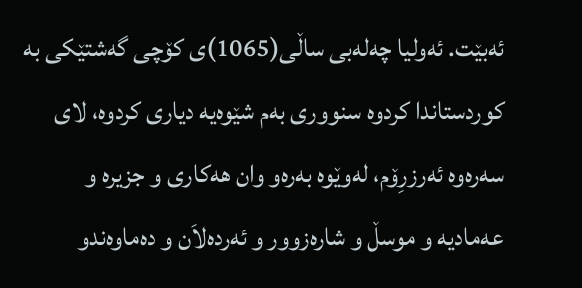ئه‌‌بێت. ئه‌‌ولیا چه‌‌له‌‌بى ساڵی(1065)ی كۆچی گه‌‌شتێكى به‌‌ كوردستاندا كردوه‌‌ سنووری به‌‌م شێوه‌‌یه‌‌ دیاری كردوه‌‌، لای سه‌‌ره‌وه‌‌ ئه‌‌رزرِۆم، له‌‌وێوه‌‌ به‌‌ره‌‌و وان هه‌‌كاری و جزیره‌‌ و عه‌‌مادیه ‌‌و موسڵ و شاره‌‌زوور و ئه‌رده‌لاَن و ده‌‌ماوه‌‌ندو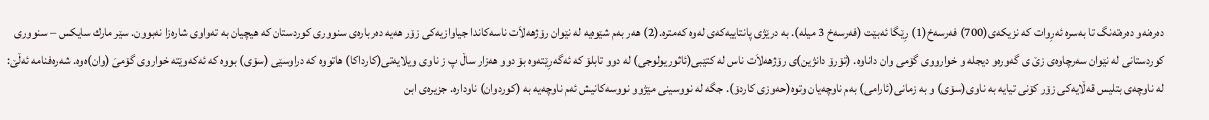ده‌‌ره‌‌نه‌‌و ده‌‌ره‌ته‌نگ تا به‌‌سره‌‌ ئه‌‌رِوات كه‌‌ نزیكه‌‌ی(700) فه‌رسه‌‌خ(1) رِێگا ئه‌‌بێت (فه‌‌رسه‌‌خ 3 میله‌‌). به‌‌ درێژی پانتاییه‌‌كه‌‌ی له‌‌وه‌‌ كه‌‌متره‌‌.(2) هه‌‌ر به‌‌م شێوه‌‌یه‌‌ له‌‌ نێوان رۆژهه‌لاَت ناسه‌‌كاندا جیاوازیه‌‌كی زۆر هه‌‌یه‌‌ ده‌‌رباره‌‌ی سنووری كوردستان كه‌‌ هیچیان به‌‌ ته‌‌واوی شاره‌‌زا نه‌‌بوون. سێر مارك سایكس – سنووری كوردستانى له‌‌ نێوان سه‌‌رچاوه‌‌ی زێ ی گه‌‌وره‌‌و دیجله‌‌ و خوارووی گۆمى وان داناوه‌‌. (تۆرۆ دانژین)ی رۆژهه‌لاَت ناس له‌‌ كتێبى(ئاثوریولوجى) له‌‌ دوو تابلۆ كه‌‌ ئه‌‌گه‌‌رِێته‌‌وه‌‌ بۆ دوو هه‌‌زار ساڵ پ ز ناوی ویلایه‌تى(كارداكا) هاتووه‌‌ كه‌‌ دراوسێی (سۆی) بووه‌‌ كه‌‌ ئه‌‌كه‌‌وێته‌‌ خواروی گۆمىَ (وان)ه‌‌وه‌‌. شه‌‌ره‌فنامه‌ ئه‌‌ڵێ: له‌‌ ناوچه‌‌ی بتلیس قه‌ڵایه‌كی زۆر كۆنى تیایه‌‌ به‌‌ ناوی(سۆی) و به‌‌ زمانى(ئارامى) به‌‌م ناوچه‌‌یان وتوه‌‌(حه‌‌وزی كاردۆ). جگه‌‌ له‌‌ نووسینى مێژوو نووسه‌‌كانیش ئه‌‌م ناوچه‌‌یه‌‌ به‌‌ (كوردوان) ناوداره‌‌. جزیره‌‌ی ابن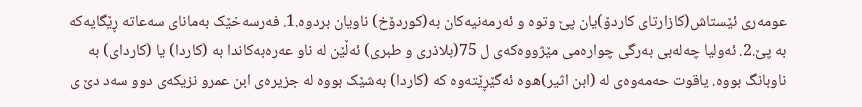عو‌‌مه‌‌ری ئێستاش(كازارتای كاردۆ)یان پێ وتوه‌‌ و ئه‌‌رمه‌‌نیه‌كان به‌‌(كوردۆخ) ناویان بردوه‌‌.1. فه‌رسه‌خێک به‌مانای سه‌عاته‌ ڕێگایه‌که‌ به‌ پێ.2. ئه‌ولیا چه‌له‌بی به‌رگی چواره‌می مێژووه‌که‌ی ل 75(بلاذری و طبری) ئه‌‌ڵێن له‌‌ ناو عه‌‌ره‌‌به‌‌كاندا به ‌‌(كاردا) یا (كاردای) به‌ ناوبانگ بووه‌‌. یاقوت حه‌‌مه‌‌وه‌‌ی له‌ (ابن اثیر)ه‌وه‌ ئه‌گێڕێته‌وه‌ که‌ (کاردا) به‌شێک بووه‌ له‌ جزیره‌ی ابن عمرو نزیكه‌‌ی دوو سه‌‌د دێ ی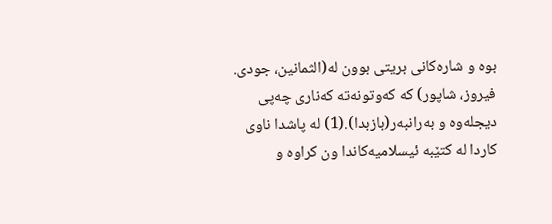بوه ‌‌و شاره‌‌كانى بریتى بوون له‌‌(الثمانین، جودی. فیروز، شاپور) كه‌‌ كه‌‌وتونه‌‌ته‌‌ كه‌‌ناری چه‌‌پی دیجله‌‌وه ‌‌و به‌‌رانبه‌‌ر(بازبدا).(1) له‌‌ پاشدا ناوی كاردا له‌‌ كتێبه‌‌ ئیسلامیه‌‌كاندا ون كراوه‌‌ و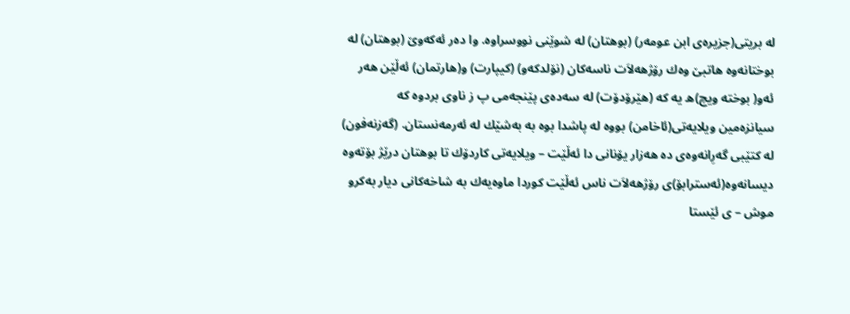له‌‌ بریتى(جزیره‌‌ی ابن عومه‌‌ر) (بوهتان) له‌‌ شوێنى نووسراوه‌‌. وا ده‌‌ر ئه‌‌كه‌‌وێ (بوهتان) له‌‌ بوختانه‌‌وه‌‌ هاتبێ وه‌‌ك رۆژهه‌لاَت ناسه‌‌كان (نۆلدكه‌‌و) (كیپارت) و(هارتمان) ئه‌‌ڵێن هه‌‌ر ئه‌‌و( بوخته‌‌ ویچ)ه‌‌ یه‌‌ كه ‌‌(هێرۆدۆت) له‌‌ سه‌‌ده‌‌ی پێنجه‌‌مى پ ز ناوی بردوه‌‌ كه‌‌ سیانزه‌‌مین ویلایه‌تى(ئاخامن) بووه‌‌ له‌‌ پاشدا بوه‌‌ به‌‌ به‌‌شێك له‌‌ ئه‌‌رمه‌‌نستان. (گه‌‌زنه‌‌فون) له‌‌ كتێبى گه‌‌رِانه‌‌وه‌‌ی ده‌‌ هه‌‌زار یۆنانى دا ئه‌‌ڵێت – ویلایه‌‌تى كاردۆك تا بوهتان درێژ بۆته‌‌وه‌‌ دیسانه‌‌وه‌‌(ئه‌‌سترابۆ)ی رۆژهه‌لاَت ناس ئه‌‌ڵێت كوردا ماوه‌‌یه‌‌ك به‌‌ شاخه‌‌كانى دیار به‌‌كرو موش – ی ئێستا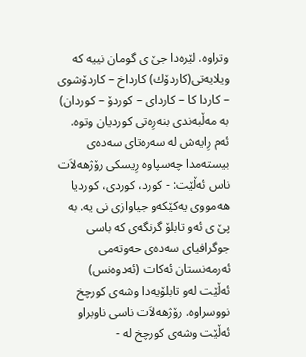وتراوه‌‌. لێره‌‌دا جێ ی گومان نییه‌‌ كه‌‌ ویلایه‌‌تى(كاردۆك) كارداخ – كاردۆشوی – كاردا كا – كاردای – كوردۆ – كوردان) به‌‌ مه‌‌ڵبه‌‌ندی بنه‌‌رِه‌‌تى كوردیان وتوه‌‌. ئه‌‌م رِایه‌‌ش له‌‌ سه‌‌ره‌‌تای سه‌‌ده‌‌ی بیسته‌‌مدا چه‌سپاوه‌‌ رِیسكى رۆژهه‌لاَت ناس ئه‌‌ڵێت: - كورد، كوردی، كوردیا هه‌‌مووی یه‌‌كێكه‌‌و جیاوازی نى یه‌‌. به‌‌ پێ ی ئه‌‌و تابلۆ گرنگه‌‌ی كه‌‌ باسى جوگرافیای سه‌‌ده‌‌ی حه‌‌وته‌‌مى ئه‌‌رمه‌‌نستان ئه‌‌كات (ئه‌‌دوه‌‌نس) ئه‌‌ڵێت له‌‌و تابلۆیه‌‌دا وشه‌‌ی كورچخ نووسراوه‌‌. رۆژهه‌لاَت ناسى ناوبراو ئه‌‌ڵێت وشه‌‌ی كورچخ له‌‌ -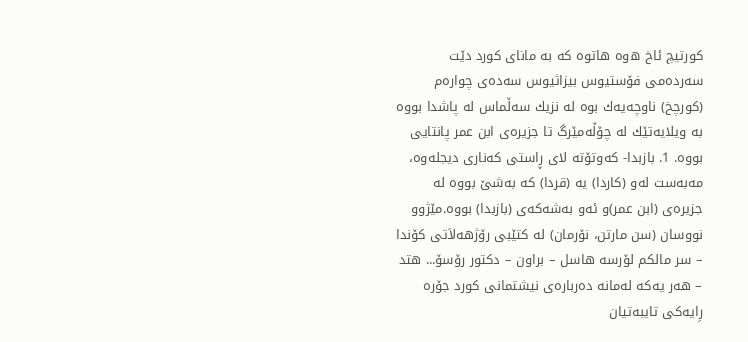كورتیچ ئاخ ه‌‌وه‌‌ هاتوه‌‌ كه‌‌ به‌‌ مانای كورد دێت سه‌‌رده‌‌مى فۆستیوس بیزاثیوس سه‌‌ده‌‌ی چواره‌‌م (كورچخ) ناوچه‌‌یه‌‌ك بوه‌‌ له‌‌ نزیك سه‌‌ڵماس له‌‌ پاشدا بووه‌‌ به‌‌ ویلایه‌‌تێك له‌‌ چۆڵه‌‌مێرگ تا جزیره‌‌ی ابن عمر پانتایی بووه‌‌. 1. بازبدا- که‌وتۆته‌ لای ڕاستی که‌ناری دیجله‌وه‌، مه‌به‌ست له‌و (کاردا) یه‌ (قردا) که‌ به‌شێ بووه‌ له‌ جزیره‌ی (ابن عمر)و ئه‌و به‌شه‌که‌ی (بازبدا) بووه‌.مێژوو نووسان (سن مارتن، نۆرمان) له‌‌ كتێبى رۆژهه‌لاَتى كۆندا – سر مالكم لۆرسه‌‌ هاسل – براون – دكتور رۆسۆ... هتد – هه‌‌ر یه‌‌كه‌‌ له‌‌مانه‌‌ ده‌‌رباره‌‌ی نیشتمانى كورد جۆره‌‌ رِایه‌‌كی تایبه‌‌تیان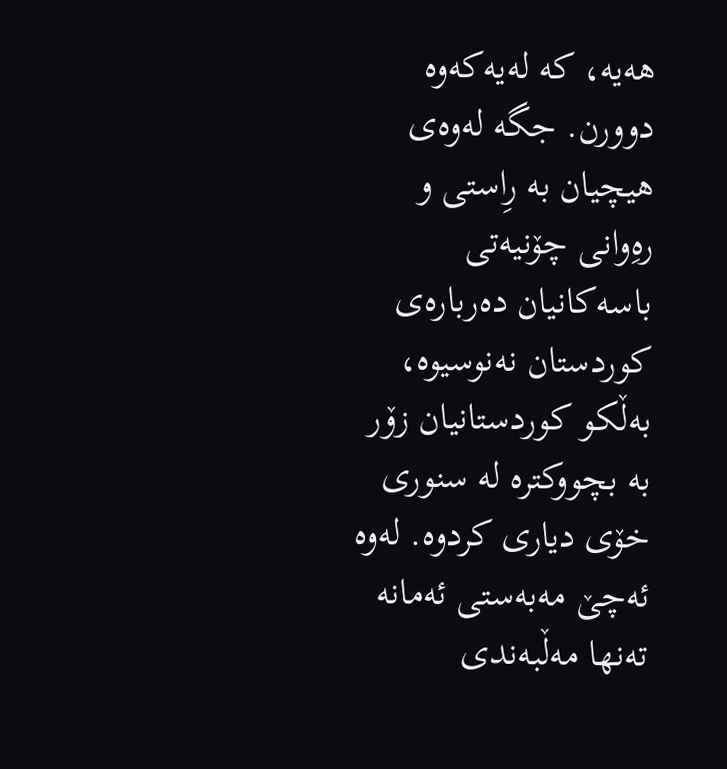هه‌‌یه‌‌، كه‌‌ له‌‌یه‌‌كه‌‌وه‌‌ دوورن. جگه‌‌ له‌وه‌‌ی هیچیان به‌‌ رِاستى و ره‌ِوانى چۆنیه‌‌تى باسه‌‌كانیان ده‌‌رباره‌‌ی كوردستان نه‌‌نوسیوه،‌‌ به‌‌ڵكو كوردستانیان زۆر به‌‌ بچووكتره له‌ سنوری خۆی دیاری کردوه‌‌‌. له‌وه‌ ئه‌چێ مه‌به‌ستی ئه‌مانه‌ ته‌نها مه‌ڵبه‌ندی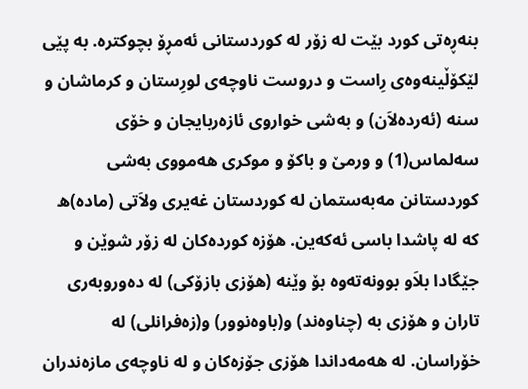بنه‌ڕه‌تی کورد بێت له‌ زۆر له‌ کوردستانی ئه‌مڕۆ بچوکتره‌. به‌‌ پێی لێكۆڵینه‌‌وه‌‌ی رِاست و دروست ناوچه‌‌ی لورِستان و كرماشان و سنه‌‌ (ئه‌رده‌لاَن) و به‌شى خواروی ئازه‌‌ربایجان و خۆی سه‌‌لماس(1) و ورمێ و باكۆ و موكری هه‌‌مووی به‌‌شى كوردستانن مه‌‌به‌‌ستمان له‌‌ كوردستان غه‌‌یری ولاَتى (ماده‌‌)ه‌‌ كه‌‌ له‌‌ پاشدا باسى ئه‌‌كه‌‌ین. هۆزه‌‌ كورده‌‌كان له‌‌ زۆر شوێن و جێگادا بلاَو بوونه‌‌ته‌‌وه‌‌ بۆ وێنه‌‌ (هۆزی بازۆكی) له‌‌ ده‌‌وروبه‌‌ری تاران و هۆزی به ‌‌(چناوه‌‌ند) و(باوه‌‌نوور) و(زه‌‌فرانلى) له‌ خۆراسان. له‌‌ هه‌‌مه‌‌داندا هۆزی جۆزه‌‌كان و له‌‌ ناوچه‌‌ی مازه‌‌ندران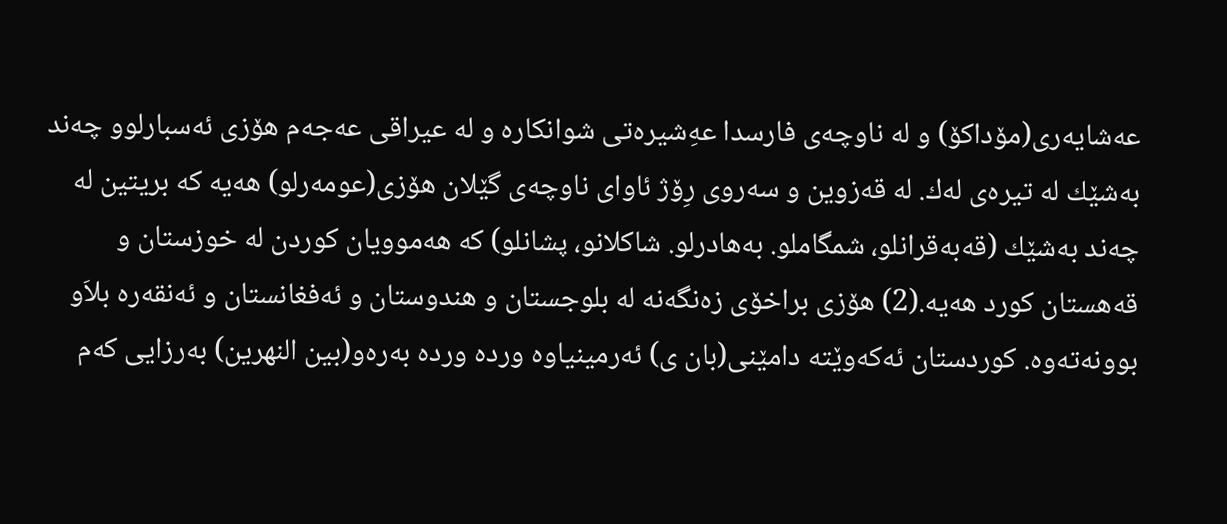عه‌‌شایه‌‌ری(مۆداكۆ) و له‌‌ ناوچه‌‌ی فارسدا عه‌‌ِشیره‌‌تى شوانكاره ‌‌و له‌‌ عیراقى عه‌‌جه‌‌م هۆزی ئه‌‌سبارلوو چه‌‌ند به‌‌شێك له‌‌ تیره‌‌ی له‌‌ك. له‌‌ قه‌‌زوین و سه‌ر‌وی رِۆژ ئاوای ناوچه‌‌ی گێلان هۆزی(عومه‌‌رلو) هه‌‌یه‌‌ كه‌‌ بریتین له‌‌ چه‌‌ند به‌‌شێك (قه‌‌به‌‌قرانلو، شمگاملو. به‌‌هادرلو. شاكلانو، پشانلو) که‌ هه‌‌موویان كوردن له‌‌ خوزستان و قه‌‌هستان كورد هه‌‌یه‌‌.(2) هۆزی براخۆی زه‌‌نگه‌‌نه‌‌ له‌‌ بلوجستان و هندوستان و ئه‌‌فغانستان و ئه‌‌نقه‌‌ره‌‌ بلاَو بوونه‌‌ته‌‌وه‌‌. كوردستان ئه‌‌كه‌‌وێته‌‌ دامێنى(بان ی) ئه‌‌رمینیاوه‌‌ ورده‌‌ ورده‌‌ به‌‌ره‌‌و(بین النهرین) به‌‌رزایی كه‌‌م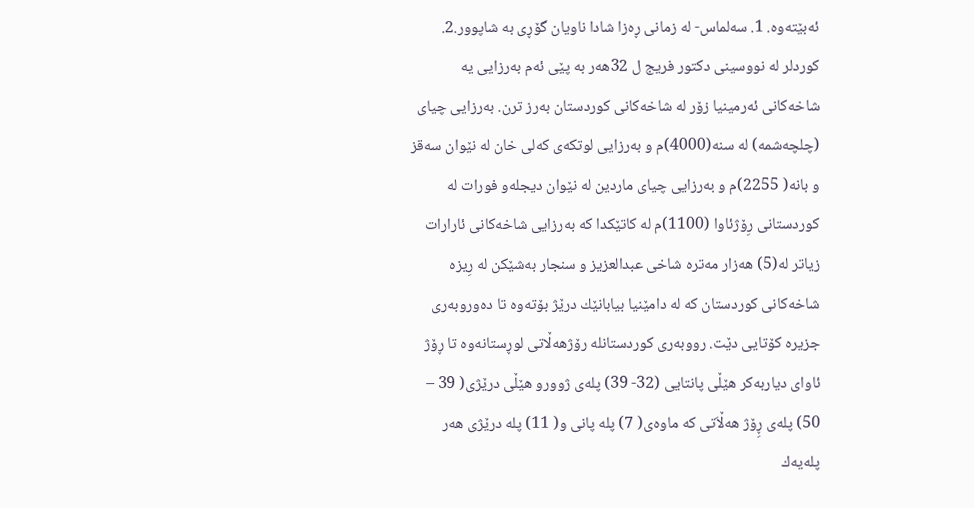ئه‌بێته‌‌وه‌‌. 1. سه‌لماس- له‌ زمانی ڕه‌زا شادا ناویان گۆڕی به‌ شاپوور.2. کوردلر له‌ نووسینی دکتور فریج ل 32هه‌‌ر به‌‌ پێی ئه‌‌م به‌‌رزایی یه‌ شاخه‌کانی ئه‌رمینیا زۆر له‌ شاخه‌کانی کوردستان به‌رز ترن. به‌رزایی چیای (چلچه‌‌شمه‌‌) له‌‌ سنه‌‌(4000)م و به‌‌رزایی لوتكه‌‌ی كه‌‌لى خان له‌‌ نێوان سه‌‌قز و بانه‌‌( 2255)م و به‌‌رزایی چیای ماردین له‌‌ نێوان دیجله‌‌و فورات له‌‌ كوردستانى رِۆژئاوا (1100)م له‌‌ كاتێكدا كه‌‌ به‌‌رزایی شاخه‌‌كانى ئارارات زیاتر له‌‌(5) هه‌‌زار مه‌‌تره‌‌ شاخى عبدالعزیز و سنجار به‌‌شێكن له‌‌ رِیزه‌‌ شاخه‌‌كانى كوردستان كه‌‌ له‌‌ دامێنیا بیابانێك درێژ بۆته‌‌وه‌‌ تا ده‌‌وروبه‌‌ری جزیره‌‌ كۆتایی دێت. رووبه‌‌ری كوردستانله‌‌ رۆژهه‌ڵاتى لوڕستانه‌‌وه‌‌ تا ڕۆژ ئاوای دیاربه‌‌كر هێڵى پانتایی (32- 39) پله‌‌ی ژوورو هێڵى درێژی( 39 – 50) پله‌‌ی ڕِۆژ هه‌‌ڵاَتى كه‌‌ ماوه‌‌ی( 7) پله‌‌ پانى و( 11) پله‌‌ درێژی هه‌‌ر پله‌‌یه‌‌ك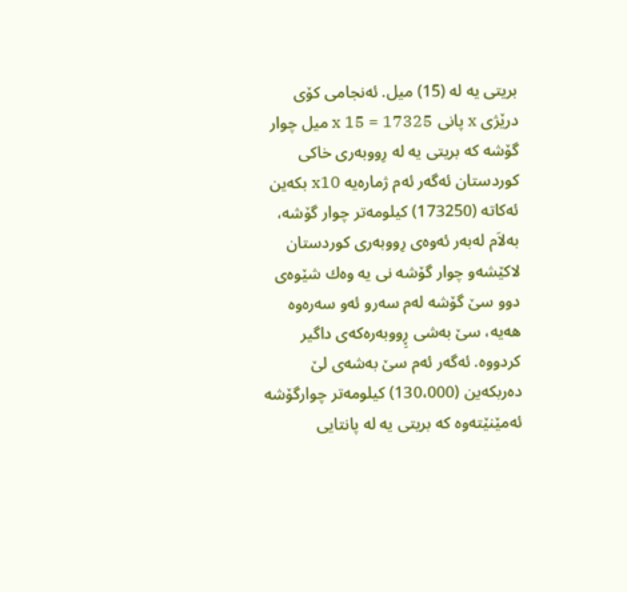بریتى یه‌‌ له ‌‌(15) میل. ئه‌‌نجامى كۆی درێژی x پانى x 15 = 17325 میل چوار گۆشه‌‌ كه‌‌ بریتى یه‌ له‌ رِووبه‌‌ری خاكی كوردستان ئه‌‌گه‌‌ر ئه‌‌م ژماره‌‌یه‌‌ x10 بكه‌‌ین ئه‌‌كاته‌‌ (173250) كیلومه‌‌تر چوار گۆشه‌‌، به‌‌لاَم له‌‌به‌‌ر ئه‌‌وه‌‌ی رِووبه‌‌ری كوردستان لاكێشه‌‌و چوار گۆشه‌‌ نى یه‌‌ وه‌‌ك شێوه‌‌ی دوو سێ گۆشه‌‌ له‌‌م سه‌‌رو ئه‌‌و سه‌‌ره‌‌وه‌‌ هه‌‌یه‌‌، سێ به‌‌شى ڕِووبه‌‌ره‌‌كه‌‌ی داگیر كردووه‌‌. ئه‌‌گه‌‌ر ئه‌‌م سێ به‌‌شه‌‌ی لێ ده‌‌ربكه‌‌ین (130،000) كیلومه‌‌تر چوارگۆشه‌‌ ئه‌‌مێنێته‌‌وه‌‌ كه‌‌ بریتى یه‌‌ له‌‌ پانتایی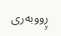ڕِووبه‌‌ری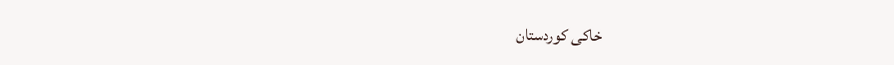خاكی كوردستان